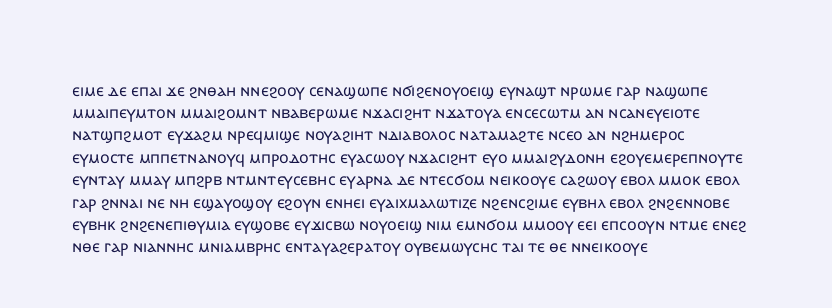ⲉⲓⲙⲉ ⲇⲉ ⲉⲡⲁⲓ ϫⲉ ϩⲛⲑⲁⲏ ⲛⲛⲉϩⲟⲟⲩ ⲥⲉⲛⲁϣⲱⲡⲉ ⲛϭⲓϩⲉⲛⲟⲩⲟⲉⲓϣ ⲉⲩⲛⲁϣⲧ ⲛⲣⲱⲙⲉ ⲅⲁⲣ ⲛⲁϣⲱⲡⲉ ⲙⲙⲁⲓⲡⲉⲩⲙⲧⲟⲛ ⲙⲙⲁⲓϩⲟⲙⲛⲧ ⲛⲃⲁⲃⲉⲣⲱⲙⲉ ⲛϫⲁⲥⲓϩⲏⲧ ⲛϫⲁⲧⲟⲩⲁ ⲉⲛⲥⲉⲥⲱⲧⲙ ⲁⲛ ⲛⲥⲁⲛⲉⲩⲉⲓⲟⲧⲉ ⲛⲁⲧϣⲡϩⲙⲟⲧ ⲉⲩϫⲁϩⲙ ⲛⲣⲉϥⲙⲓϣⲉ ⲛⲟⲩⲁϩⲓⲏⲧ ⲛⲇⲓⲁⲃⲟⲗⲟⲥ ⲛⲁⲧⲁⲙⲁϩⲧⲉ ⲛⲥⲉⲟ ⲁⲛ ⲛϩⲏⲙⲉⲣⲟⲥ ⲉⲩⲙⲟⲥⲧⲉ ⲙⲡⲡⲉⲧⲛⲁⲛⲟⲩϥ ⲙⲡⲣⲟⲇⲟⲧⲏⲥ ⲉⲩⲁⲥⲱⲟⲩ ⲛϫⲁⲥⲓϩⲏⲧ ⲉⲩⲟ ⲙⲙⲁⲓϩⲩⲇⲟⲛⲏ ⲉϩⲟⲩⲉⲙⲉⲣⲉⲡⲛⲟⲩⲧⲉ ⲉⲩⲛⲧⲁⲩ ⲙⲙⲁⲩ ⲙⲡϩⲣⲃ ⲛⲧⲙⲛⲧⲉⲩⲥⲉⲃⲏⲥ ⲉⲩⲁⲣⲛⲁ ⲇⲉ ⲛⲧⲉⲥϭⲟⲙ ⲛⲉⲓⲕⲟⲟⲩⲉ ⲥⲁϩⲱⲟⲩ ⲉⲃⲟⲗ ⲙⲙⲟⲕ ⲉⲃⲟⲗ ⲅⲁⲣ ϩⲛⲛⲁⲓ ⲛⲉ ⲛⲏ ⲉϣⲁⲩⲟϣⲟⲩ ⲉϩⲟⲩⲛ ⲉⲛⲏⲉⲓ ⲉⲩⲁⲓⲭⲙⲁⲗⲱⲧⲓⲍⲉ ⲛϩⲉⲛⲥϩⲓⲙⲉ ⲉⲩⲃⲏⲗ ⲉⲃⲟⲗ ϩⲛϩⲉⲛⲛⲟⲃⲉ ⲉⲩⲃⲏⲕ ϩⲛϩⲉⲛⲉⲡⲓⲑⲩⲙⲓⲁ ⲉⲩϣⲟⲃⲉ ⲉⲩϫⲓⲥⲃⲱ ⲛⲟⲩⲟⲉⲓϣ ⲛⲓⲙ ⲉⲙⲛϭⲟⲙ ⲙⲙⲟⲟⲩ ⲉⲉⲓ ⲉⲡⲥⲟⲟⲩⲛ ⲛⲧⲙⲉ ⲉⲛⲉϩ ⲛⲑⲉ ⲅⲁⲣ ⲛⲓⲁⲛⲛⲏⲥ ⲙⲛⲓⲁⲙⲃⲣⲏⲥ ⲉⲛⲧⲁⲩⲁϩⲉⲣⲁⲧⲟⲩ ⲟⲩⲃⲉⲙⲱⲩⲥⲏⲥ ⲧⲁⲓ ⲧⲉ ⲑⲉ ⲛⲛⲉⲓⲕⲟⲟⲩⲉ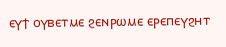ⲉⲩϯ ⲟⲩⲃⲉⲧⲙⲉ ϩⲉⲛⲣⲱⲙⲉ ⲉⲣⲉⲡⲉⲩϩⲏⲧ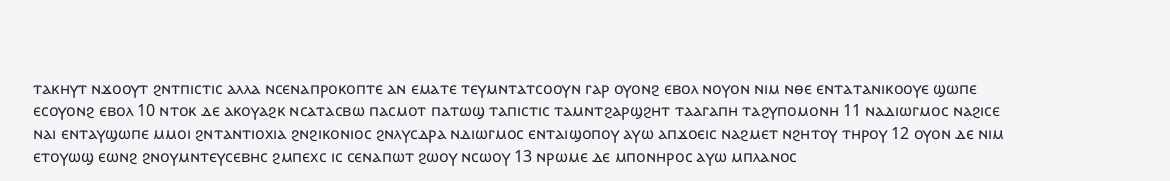ⲧⲁⲕⲏⲩⲧ ⲛϫⲟⲟⲩⲧ ϩⲛⲧⲡⲓⲥⲧⲓⲥ ⲁⲗⲗⲁ ⲛⲥⲉⲛⲁⲡⲣⲟⲕⲟⲡⲧⲉ ⲁⲛ ⲉⲙⲁⲧⲉ ⲧⲉⲩⲙⲛⲧⲁⲧⲥⲟⲟⲩⲛ ⲅⲁⲣ ⲟⲩⲟⲛϩ ⲉⲃⲟⲗ ⲛⲟⲩⲟⲛ ⲛⲓⲙ ⲛⲑⲉ ⲉⲛⲧⲁⲧⲁⲛⲓⲕⲟⲟⲩⲉ ϣⲱⲡⲉ ⲉⲥⲟⲩⲟⲛϩ ⲉⲃⲟⲗ 10 ⲛⲧⲟⲕ ⲇⲉ ⲁⲕⲟⲩⲁϩⲕ ⲛⲥⲁⲧⲁⲥⲃⲱ ⲡⲁⲥⲙⲟⲧ ⲡⲁⲧⲱϣ ⲧⲁⲡⲓⲥⲧⲓⲥ ⲧⲁⲙⲛⲧϩⲁⲣϣϩⲏⲧ ⲧⲁⲁⲅⲁⲡⲏ ⲧⲁϩⲩⲡⲟⲙⲟⲛⲏ 11 ⲛⲁⲇⲓⲱⲅⲙⲟⲥ ⲛⲁϩⲓⲥⲉ ⲛⲁⲓ ⲉⲛⲧⲁⲩϣⲱⲡⲉ ⲙⲙⲟⲓ ϩⲛⲧⲁⲛⲧⲓⲟⲭⲓⲁ ϩⲛϩⲓⲕⲟⲛⲓⲟⲥ ϩⲛⲗⲩⲥⲇⲣⲁ ⲛⲇⲓⲱⲅⲙⲟⲥ ⲉⲛⲧⲁⲓϣⲟⲡⲟⲩ ⲁⲩⲱ ⲁⲡϫⲟⲉⲓⲥ ⲛⲁϩⲙⲉⲧ ⲛϩⲏⲧⲟⲩ ⲧⲏⲣⲟⲩ 12 ⲟⲩⲟⲛ ⲇⲉ ⲛⲓⲙ ⲉⲧⲟⲩⲱϣ ⲉⲱⲛϩ ϩⲛⲟⲩⲙⲛⲧⲉⲩⲥⲉⲃⲏⲥ ϩⲙⲡⲉⲭⲥ ⲓⲥ ⲥⲉⲛⲁⲡⲱⲧ ϩⲱⲟⲩ ⲛⲥⲱⲟⲩ 13 ⲛⲣⲱⲙⲉ ⲇⲉ ⲙⲡⲟⲛⲏⲣⲟⲥ ⲁⲩⲱ ⲙⲡⲗⲁⲛⲟⲥ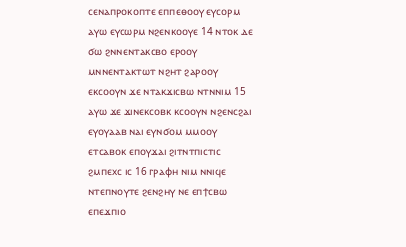ⲥⲉⲛⲁⲡⲣⲟⲕⲟⲡⲧⲉ ⲉⲡⲡⲉⲑⲟⲟⲩ ⲉⲩⲥⲟⲣⲙ ⲁⲩⲱ ⲉⲩⲥⲱⲣⲙ ⲛϩⲉⲛⲕⲟⲟⲩⲉ 14 ⲛⲧⲟⲕ ⲇⲉ ϭⲱ ϩⲛⲛⲉⲛⲧⲁⲕⲥⲃⲟ ⲉⲣⲟⲟⲩ ⲙⲛⲛⲉⲛⲧⲁⲕⲧⲱⲧ ⲛϩⲏⲧ ϩⲁⲣⲟⲟⲩ ⲉⲕⲥⲟⲟⲩⲛ ϫⲉ ⲛⲧⲁⲕϫⲓⲥⲃⲱ ⲛⲧⲛⲛⲓⲙ 15 ⲁⲩⲱ ϫⲉ ϫⲓⲛⲉⲕⲥⲟⲃⲕ ⲕⲥⲟⲟⲩⲛ ⲛϩⲉⲛⲥϩⲁⲓ ⲉⲩⲟⲩⲁⲁⲃ ⲛⲁⲓ ⲉⲩⲛϭⲟⲙ ⲙⲙⲟⲟⲩ ⲉⲧⲥⲁⲃⲟⲕ ⲉⲡⲟⲩϫⲁⲓ ϩⲓⲧⲛⲧⲡⲓⲥⲧⲓⲥ ϩⲙⲡⲉⲭⲥ ⲓⲥ 16 ⲅⲣⲁⲫⲏ ⲛⲓⲙ ⲛⲛⲓϥⲉ ⲛⲧⲉⲡⲛⲟⲩⲧⲉ ϩⲉⲛϩⲏⲩ ⲛⲉ ⲉⲡϯⲥⲃⲱ ⲉⲡⲉϫⲡⲓⲟ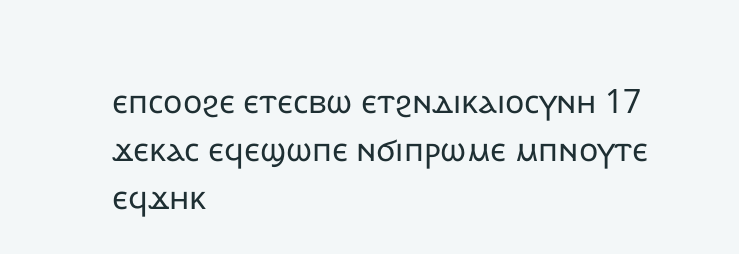ⲉⲡⲥⲟⲟϩⲉ ⲉⲧⲉⲥⲃⲱ ⲉⲧϩⲛⲇⲓⲕⲁⲓⲟⲥⲩⲛⲏ 17 ϫⲉⲕⲁⲥ ⲉϥⲉϣⲱⲡⲉ ⲛϭⲓⲡⲣⲱⲙⲉ ⲙⲡⲛⲟⲩⲧⲉ ⲉϥϫⲏⲕ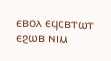ⲉⲃⲟⲗ ⲉϥⲥⲃⲧⲱⲧ ⲉϩⲱⲃ ⲛⲓⲙ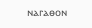ⲛⲁⲅⲁⲑⲟⲛ